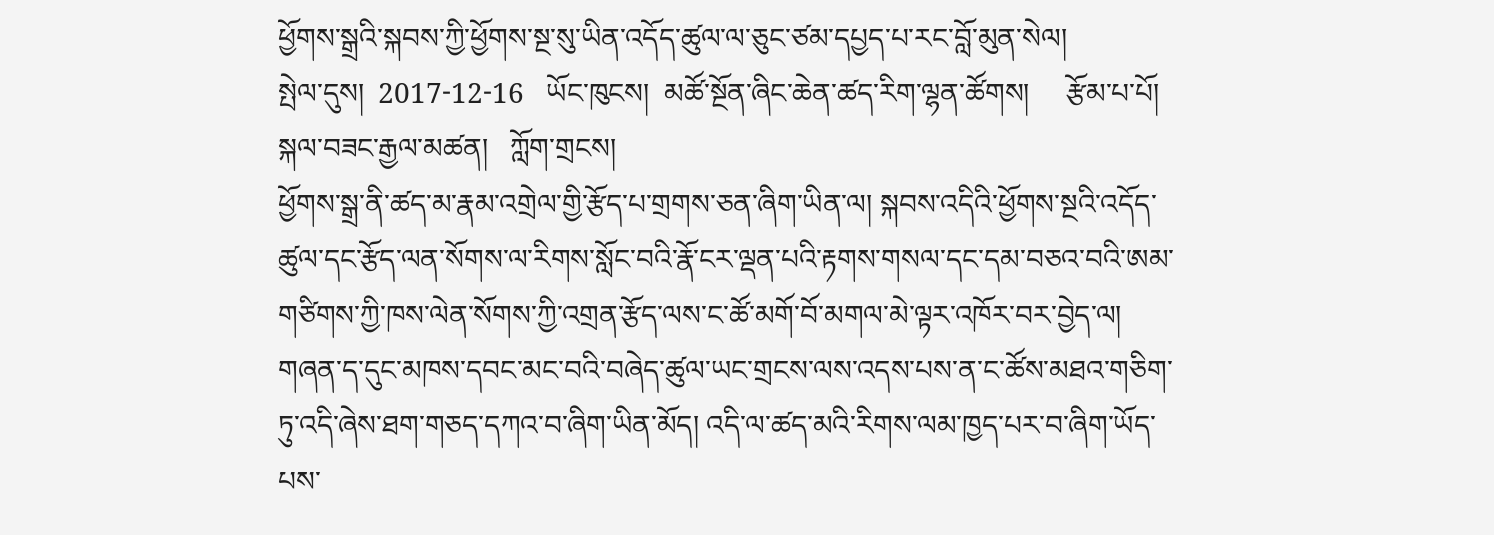ཕྱོགས་སྒྲའི་སྐབས་ཀྱི་ཕྱོགས་སྔ་སུ་ཡིན་འདོད་ཚུལ་ལ་ཅུང་ཙམ་དཔྱད་པ་རང་བློ་མུན་སེལ།
སྤེལ་དུས།  2017-12-16   ཡོང་ཁུངས།  མཚོ་སྔོན་ཞིང་ཆེན་ཚད་རིག་ལྷན་ཚོགས།     རྩོམ་པ་པོ།  སྐལ་བཟང་རྒྱལ་མཚན།   ཀློག་གྲངས།
ཕྱོགས་སྒྲ་ནི་ཚད་མ་རྣམ་འགྲེལ་གྱི་རྩོད་པ་གྲགས་ཅན་ཞིག་ཡིན་ལ། སྐབས་འདིའི་ཕྱོགས་སྔའི་འདོད་ཚུལ་དང་རྩོད་ལན་སོགས་ལ་རིགས་སློང་བའི་རྣོ་ངར་ལྡན་པའི་རྟགས་གསལ་དང་དམ་བཅའ་བའི་ཨམ་གཙིགས་ཀྱི་ཁས་ལེན་སོགས་ཀྱི་འགྲན་རྩོད་ལས་ང་ཚོ་མགོ་བོ་མགལ་མེ་ལྟར་འཁོར་བར་བྱེད་ལ། གཞན་ད་དུང་མཁས་དབང་མང་བའི་བཞེད་ཚུལ་ཡང་གྲངས་ལས་འདས་པས་ན་ང་ཚོས་མཐའ་གཅིག་ཏུ་འདི་ཞེས་ཐག་གཅད་དཀའ་བ་ཞིག་ཡིན་མོད། འདི་ལ་ཚད་མའི་རིགས་ལམ་ཁྱད་པར་བ་ཞིག་ཡོད་པས་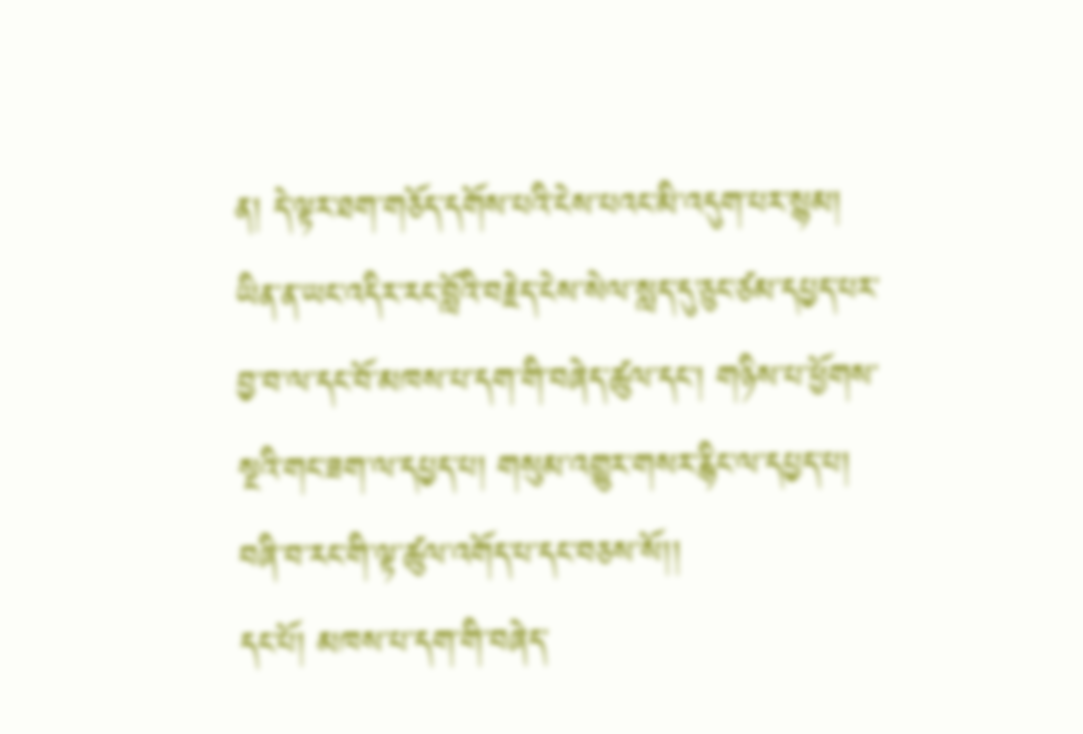ན། དེ་ལྟར་ཐག་གཅོད་དགོས་པའི་ངེས་པའང་མི་འདུག་པར་སྙམ།  ཡིན་ན་ཡང་འདིར་རང་བློའི་བརྗེད་ངེས་སེལ་སླད་དུ་ཅུང་ཙམ་དཔྱད་པར་བྱ་བ་ལ་དང་བོ་མཁས་པ་དག་གི་བཞེད་ཚུལ་དང་། གཉིས་པ་ཕྱོགས་སྔའི་གང་ཟག་ལ་དཔྱད་པ། གསུམ་འགྱུར་གསར་རྙིང་ལ་དཔྱད་པ། བཞི་བ་རང་གི་ལྟ་ཚུལ་འགོད་པ་དང་བཅས་སོ།།
དང་པོ། མཁས་པ་དག་གི་བཞེད་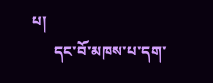པ།
      དང་བོ་མཁས་པ་དག་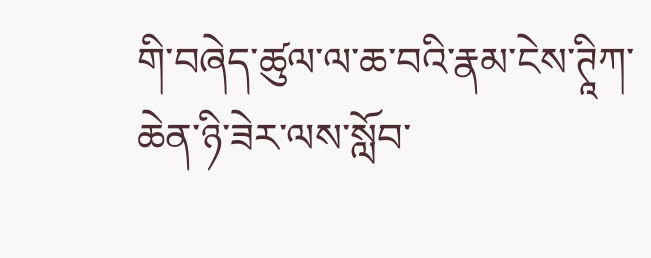གི་བཞེད་ཚུལ་ལ་ཆ་བའི་རྣམ་ངེས་ཊཱིཀ་ཆེན་ཉི་ཟེར་ལས་སློབ་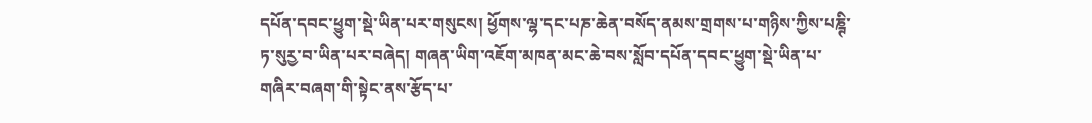དཔོན་དབང་ཕྱུག་སྡེ་ཡིན་པར་གསུངས། ཕྱོགས་ལྷ་དང་པཎ་ཆེན་བསོད་ནམས་གྲགས་པ་གཉིས་ཀྱིས་པཎྚི་ཏ་སུརྱ་བ་ཡིན་པར་བཞེད། གཞན་ཡིག་འཇོག་མཁན་མང་ཆེ་བས་སློབ་དཔོན་དབང་ཕྱུག་སྡེ་ཡིན་པ་གཞིར་བཞག་གི་སྟེང་ནས་རྩོད་པ་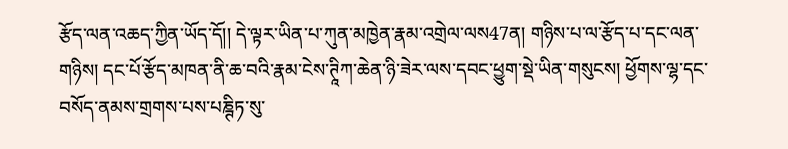རྩོད་ལན་འཆད་ཀྱིན་ཡོད་དོ།། དེ་ལྟར་ཡིན་པ་ཀུན་མཁྱེན་རྣམ་འགྲེལ་ལས47ན། གཉིས་པ་ལ་རྩོད་པ་དང་ལན་གཉིས། དང་པོ་རྩོད་མཁན་ནི་ཆ་བའི་རྣམ་ངེས་ཊཱིཀ་ཆེན་ཉི་ཟེར་ལས་དབང་ཕྱུག་སྡེ་ཡིན་གསུངས། ཕྱོགས་ལྷ་དང་བསོད་ནམས་གྲགས་པས་པཎྚིཏ་སུ་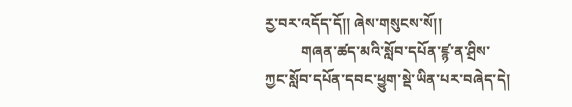རྱ་བར་འདོད་དོ།། ཞེས་གསུངས་སོ།།
          གཞན་ཚད་མའི་སློབ་དཔོན་ཛྙ་ན་ཤྲིས་ཀྱང་སློབ་དཔོན་དབང་ཕྱུག་སྡེ་ཡིན་པར་བཞེད་དེ།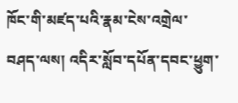ཁོང་གི་མཛད་པའི་རྣམ་ངེས་འགྲེལ་བཤད་ལས། འདིར་སློབ་དཔོན་དབང་ཕྱུག་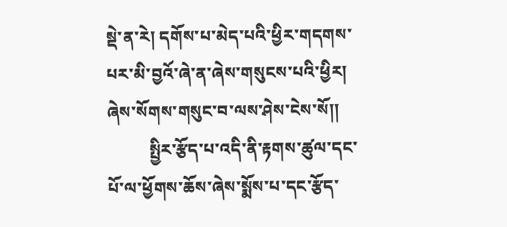སྡེ་ན་རེ། དགོས་པ་མེད་པའི་ཕྱིར་གདགས་པར་མི་བྱའོ་ཞེ་ན་ཞེས་གསུངས་པའི་ཕྱིར། ཞེས་སོགས་གསུང་བ་ལས་ཤེས་ངེས་སོ།།
          སྤྱིར་རྩོད་པ་འདི་ནི་རྟགས་ཚུལ་དང་པོ་ལ་ཕྱོགས་ཆོས་ཞེས་སྨོས་པ་དང་རྩོད་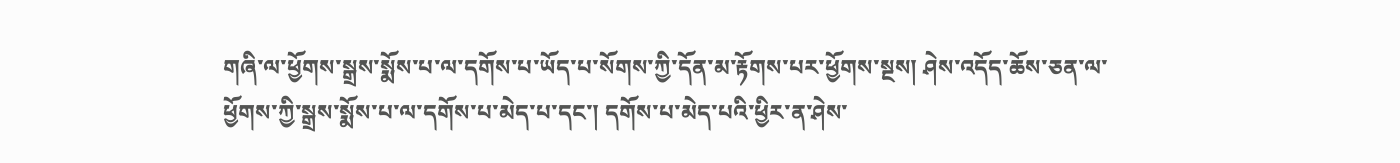གཞི་ལ་ཕྱོགས་སྒྲས་སྨོས་པ་ལ་དགོས་པ་ཡོད་པ་སོགས་ཀྱི་དོན་མ་རྟོགས་པར་ཕྱོགས་སྔས། ཤེས་འདོད་ཆོས་ཅན་ལ་ཕྱོགས་ཀྱི་སྒྲས་སྨོས་པ་ལ་དགོས་པ་མེད་པ་དང་། དགོས་པ་མེད་པའི་ཕྱིར་ན་ཤེས་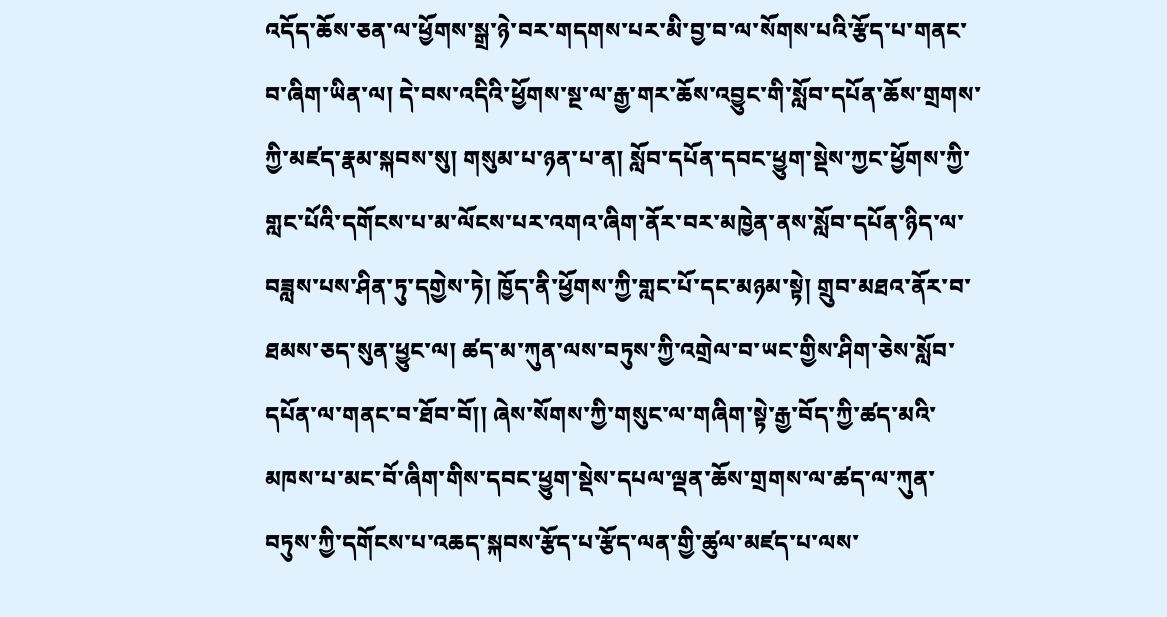འདོད་ཆོས་ཅན་ལ་ཕྱོགས་སྒྲ་ཉེ་བར་གདགས་པར་མི་བྱ་བ་ལ་སོགས་པའི་རྩོད་པ་གནང་བ་ཞིག་ཡིན་ལ། དེ་བས་འདིའི་ཕྱོགས་སྔ་ལ་རྒྱ་གར་ཆོས་འབྱུང་གི་སློབ་དཔོན་ཆོས་གྲགས་ཀྱི་མཛད་རྣམ་སྐབས་སུ། གསུམ་པ་ཉན་པ་ན། སློབ་དཔོན་དབང་ཕྱུག་སྡེས་ཀྱང་ཕྱོགས་ཀྱི་གླང་པོའི་དགོངས་པ་མ་ལོངས་པར་འགའ་ཞིག་ནོར་བར་མཁྱེན་ནས་སློབ་དཔོན་ཉིད་ལ་བཟླས་པས་ཤིན་ཏུ་དགྱེས་ཏེ། ཁྱོད་ནི་ཕྱོགས་ཀྱི་གླང་པོ་དང་མཉམ་སྟེ། གྲུབ་མཐའ་ནོར་བ་ཐམས་ཅད་སུན་ཕྱུང་ལ། ཚད་མ་ཀུན་ལས་བཏུས་ཀྱི་འགྲེལ་བ་ཡང་གྱིས་ཤིག་ཅེས་སློབ་དཔོན་ལ་གནང་བ་ཐོབ་བོ།། ཞེས་སོགས་ཀྱི་གསུང་ལ་གཞིག་སྟེ་རྒྱ་བོད་ཀྱི་ཚད་མའི་མཁས་པ་མང་བོ་ཞིག་གིས་དབང་ཕྱུག་སྡེས་དཔལ་ལྡན་ཆོས་གྲགས་ལ་ཚད་ལ་ཀུན་བཏུས་ཀྱི་དགོངས་པ་འཆད་སྐབས་རྩོད་པ་རྩོད་ལན་གྱི་ཚུལ་མཛད་པ་ལས་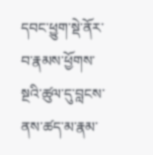དབང་ཕྱུག་སྡེ་ནོར་བ་རྣམས་ཕྱོགས་སྔའི་ཚུལ་དུ་བླངས་ནས་ཚད་མ་རྣམ་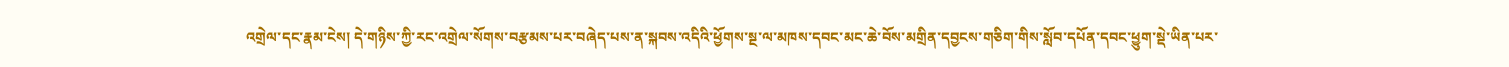འགྲེལ་དང་རྣམ་ངེས། དེ་གཉིས་ཀྱི་རང་འགྲེལ་སོགས་བརྩམས་པར་བཞེད་པས་ན་སྐབས་འདིའི་ཕྱོགས་སྔ་ལ་མཁས་དབང་མང་ཆེ་བོས་མགྲིན་དབྱངས་གཅིག་གིས་སློབ་དཔོན་དབང་ཕྱུག་སྡེ་ཡིན་པར་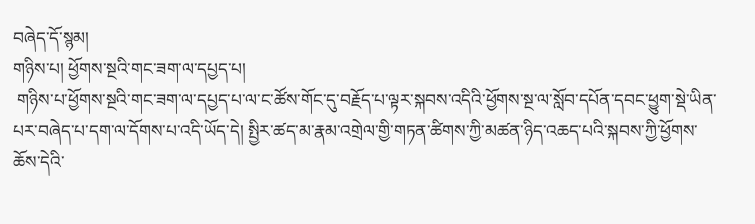བཞེད་དོ་སྙམ།
གཉིས་པ། ཕྱོགས་སྔའི་གང་ཟག་ལ་དཔྱད་པ།
 གཉིས་པ་ཕྱོགས་སྔའི་གང་ཟག་ལ་དཔྱད་པ་ལ་ང་ཚོས་གོང་དུ་བརྗོད་པ་ལྟར་སྐབས་འདིའི་ཕྱོགས་སྔ་ལ་སློབ་དཔོན་དབང་ཕྱུག་སྡེ་ཡིན་པར་བཞེད་པ་དག་ལ་དོགས་པ་འདི་ཡོད་དེ། སྤྱིར་ཚད་མ་རྣམ་འགྲེལ་གྱི་གཏན་ཚིགས་ཀྱི་མཚན་ཉིད་འཆད་པའི་སྐབས་ཀྱི་ཕྱོགས་ཆོས་དེའི་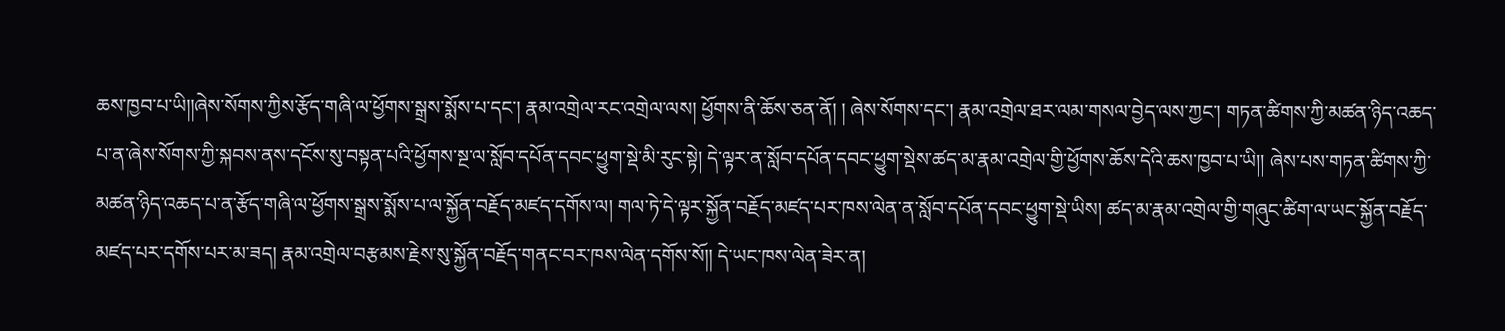ཆས་ཁྱབ་པ་ཡི།།ཞེས་སོགས་ཀྱིས་རྩོད་གཞི་ལ་ཕྱོགས་སྒྲས་སྨོས་པ་དང་། རྣམ་འགྲེལ་རང་འགྲེལ་ལས། ཕྱོགས་ནི་ཆོས་ཅན་ནོ། ། ཞེས་སོགས་དང་། རྣམ་འགྲེལ་ཐར་ལམ་གསལ་བྱེད་ལས་ཀྱང་། གཏན་ཚིགས་ཀྱི་མཚན་ཉིད་འཆད་པ་ན་ཞེས་སོགས་ཀྱི་སྐབས་ནས་དངོས་སུ་བསྟན་པའི་ཕྱོགས་སྔ་ལ་སློབ་དཔོན་དབང་ཕྱུག་སྡེ་མི་རུང་སྟེ། དེ་ལྟར་ན་སློབ་དཔོན་དབང་ཕྱུག་སྡེས་ཚད་མ་རྣམ་འགྲེལ་གྱི་ཕྱོགས་ཆོས་དེའི་ཆས་ཁྱབ་པ་ཡི།། ཞེས་པས་གཏན་ཚིགས་ཀྱི་མཚན་ཉིད་འཆད་པ་ན་རྩོད་གཞི་ལ་ཕྱོགས་སྒྲས་སྨོས་པ་ལ་སྐྱོན་བརྗོད་མཛད་དགོས་ལ། གལ་ཏེ་དེ་ལྟར་སྐྱོན་བརྗོད་མཛད་པར་ཁས་ལེན་ན་སློབ་དཔོན་དབང་ཕྱུག་སྡེ་ཡིས། ཚད་མ་རྣམ་འགྲེལ་གྱི་གཞུང་ཚིག་ལ་ཡང་སྐྱོན་བརྗོད་མཛད་པར་དགོས་པར་མ་ཟད། རྣམ་འགྲེལ་བརྩམས་རྗེས་སུ་སྐྱོན་བརྗོད་གནང་བར་ཁས་ལེན་དགོས་སོ།། དེ་ཡང་ཁས་ལེན་ཟེར་ན།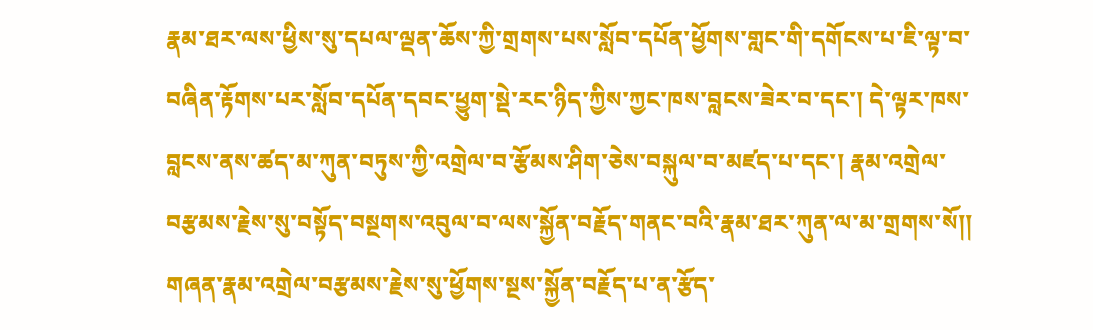རྣམ་ཐར་ལས་ཕྱིས་སུ་དཔལ་ལྡན་ཆོས་ཀྱི་གྲགས་པས་སློབ་དཔོན་ཕྱོགས་གླང་གི་དགོངས་པ་ཇི་ལྟ་བ་བཞིན་རྟོགས་པར་སློབ་དཔོན་དབང་ཕྱུག་སྡེ་རང་ཉིད་ཀྱིས་ཀྱང་ཁས་བླངས་ཟེར་བ་དང་། དེ་ལྟར་ཁས་བླངས་ནས་ཚད་མ་ཀུན་བཏུས་ཀྱི་འགྲེལ་བ་རྩོམས་ཤིག་ཅེས་བསྐུལ་བ་མཛད་པ་དང་། རྣམ་འགྲེལ་བརྩམས་རྗེས་སུ་བསྟོད་བསྔགས་འབུལ་བ་ལས་སྐྱོན་བརྗོད་གནང་བའི་རྣམ་ཐར་ཀུན་ལ་མ་གྲགས་སོ།། གཞན་རྣམ་འགྲེལ་བརྩམས་རྗེས་སུ་ཕྱོགས་སྔས་སྐྱོན་བརྗོད་པ་ན་རྩོད་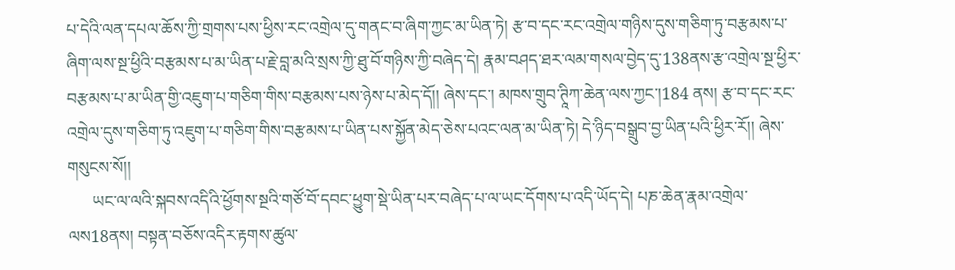པ་དེའི་ལན་དཔལ་ཆོས་ཀྱི་གྲགས་པས་ཕྱིས་རང་འགྲེལ་དུ་གནང་བ་ཞིག་ཀྱང་མ་ཡིན་ཏེ། རྩ་བ་དང་རང་འགྲེལ་གཉིས་དུས་གཅིག་ཏུ་བརྩམས་པ་ཞིག་ལས་སྔ་ཕྱིའི་བརྩམས་པ་མ་ཡིན་པ་རྗེ་བླ་མའི་སྲས་ཀྱི་ཐུ་བོ་གཉིས་ཀྱི་བཞེད་དེ། རྣམ་བཤད་ཐར་ལམ་གསལ་བྱེད་དུ་138ནས་རྩ་འགྲེལ་སྔ་ཕྱིར་བརྩམས་པ་མ་ཡིན་གྱི་འཇུག་པ་གཅིག་གིས་བརྩམས་པས་ཉེས་པ་མེད་དོ།། ཞེས་དང་། མཁས་གྲུབ་ཊཱིཀ་ཆེན་ལས་ཀྱང་།184 ནས། རྩ་བ་དང་རང་འགྲེལ་དུས་གཅིག་ཏུ་འཇུག་པ་གཅིག་གིས་བརྩམས་པ་ཡིན་པས་སྐྱོན་མེད་ཅེས་པའང་ལན་མ་ཡིན་ཏེ། དེ་ཉིད་བསྒྲུབ་བྱ་ཡིན་པའི་ཕྱིར་རོ།། ཞེས་གསུངས་སོ།།
      ཡང་ལ་ལའི་སྐབས་འདིའི་ཕྱོགས་སྔའི་གཙོ་བོ་དབང་ཕྱུག་སྡེ་ཡིན་པར་བཞེད་པ་ལ་ཡང་དོགས་པ་འདི་ཡོད་དེ། པཎ་ཆེན་རྣམ་འགྲེལ་ལས18ནས། བསྟན་བཅོས་འདིར་རྟགས་ཚུལ་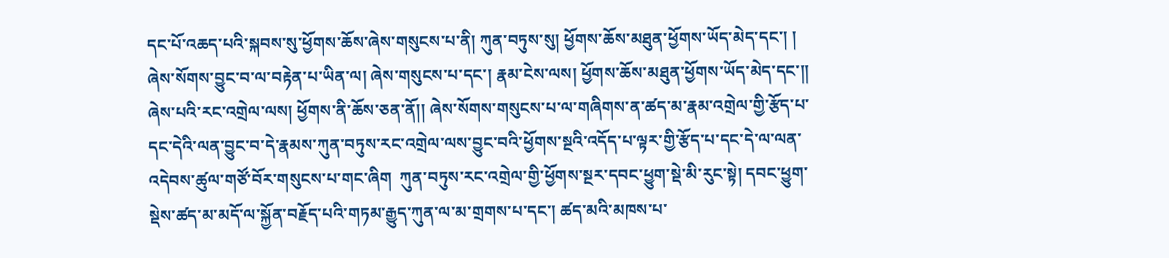དང་པོ་འཆད་པའི་སྐབས་སུ་ཕྱོགས་ཆོས་ཞེས་གསུངས་པ་ནི། ཀུན་བཏུས་སུ། ཕྱོགས་ཆོས་མཐུན་ཕྱོགས་ཡོད་མེད་དང་། ། ཞེས་སོགས་བྱུང་བ་ལ་བརྟེན་པ་ཡིན་ལ། ཞེས་གསུངས་པ་དང་། རྣམ་ངེས་ལས། ཕྱོགས་ཆོས་མཐུན་ཕྱོགས་ཡོད་མེད་དང་།། ཞེས་པའི་རང་འགྲེལ་ལས། ཕྱོགས་ནི་ཆོས་ཅན་ནོ།། ཞེས་སོགས་གསུངས་པ་ལ་གཞིགས་ན་ཚད་མ་རྣམ་འགྲེལ་གྱི་རྩོད་པ་དང་དེའི་ལན་བྱུང་བ་དེ་རྣམས་ཀུན་བཏུས་རང་འགྲེལ་ལས་བྱུང་བའི་ཕྱོགས་སྔའི་འདོད་པ་ལྟར་གྱི་རྩོད་པ་དང་དེ་ལ་ལན་འདེབས་ཚུལ་གཙོ་བོར་གསུངས་པ་གང་ཞིག  ཀུན་བཏུས་རང་འགྲེལ་གྱི་ཕྱོགས་སྔར་དབང་ཕྱུག་སྡེ་མི་རུང་སྟེ། དབང་ཕྱུག་སྡེས་ཚད་མ་མདོ་ལ་སྐྱོན་བརྗོད་པའི་གཏམ་རྒྱུད་ཀུན་ལ་མ་གྲགས་པ་དང་། ཚད་མའི་མཁས་པ་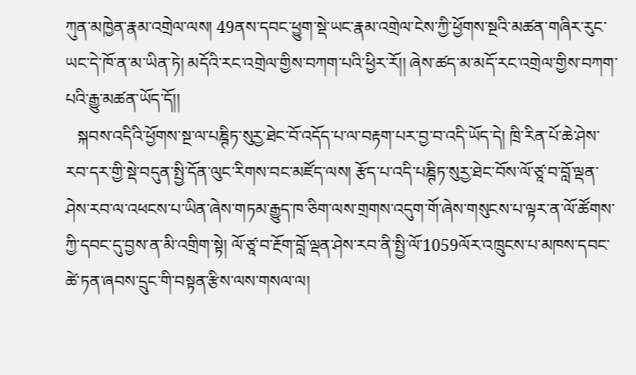ཀུན་མཁྱེན་རྣམ་འགྲེལ་ལས། 49ནས་དབང་ཕྱུག་སྡེ་ཡང་རྣམ་འགྲེལ་ངེས་ཀྱི་ཕྱོགས་སྔའི་མཚན་གཞིར་རུང་ཡང་དེ་ཁོ་ན་མ་ཡིན་ཏེ། མདོའི་རང་འགྲེལ་གྱིས་བཀག་པའི་ཕྱིར་རོ།། ཞེས་ཚད་མ་མདོ་རང་འགྲེལ་གྱིས་བཀག་པའི་རྒྱུ་མཚན་ཡོད་དོ།།
   སྐབས་འདིའི་ཕྱོགས་སྔ་ལ་པཎྚིཏ་སུརྱ་ཐེང་བོ་འདོད་པ་ལ་བརྟག་པར་བྱ་བ་འདི་ཡོད་དེ། ཁྲི་རིན་པོ་ཆེ་ཤེས་རབ་དར་གྱི་སྡེ་བདུན་སྤྱི་དོན་ལུང་རིགས་བང་མཛོད་ལས། རྩོད་པ་འདི་པཎྚིཏ་སུརྱ་ཐེང་བོས་ལོ་ཙཱ་བ་བློ་ལྡན་ཤེས་རབ་ལ་འཕངས་པ་ཡིན་ཞེས་གཏམ་རྒྱུད་ཁ་ཅིག་ལས་གྲགས་འདུག་གོ་ཞེས་གསུངས་པ་ལྟར་ན་ལོ་ཚོགས་ཀྱི་དབང་དུ་བྱས་ན་མི་འགྲིག་སྟེ། ལོ་ཙཱ་བ་རྔོག་བློ་ལྡན་ཤེས་རབ་ནི་སྤྱི་ལོ་1059ལོར་འཁྲུངས་པ་མཁས་དབང་ཚེ་ཏན་ཞབས་དྲུང་གི་བསྟན་རྩིས་ལས་གསལ་ལ།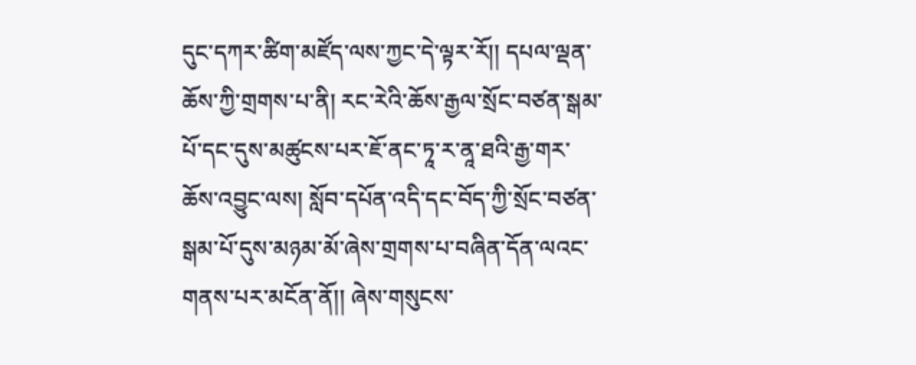དུང་དཀར་ཚིག་མཛོད་ལས་ཀྱང་དེ་ལྟར་རོ།། དཔལ་ལྡན་ཆོས་ཀྱི་གྲགས་པ་ནི། རང་རེའི་ཆོས་རྒྱལ་སྲོང་བཙན་སྒམ་པོ་དང་དུས་མཚུངས་པར་ཇོ་ནང་ཏཱ་ར་ནཱ་ཐའི་རྒྱ་གར་ཆོས་འབྱུང་ལས། སློབ་དཔོན་འདི་དང་བོད་ཀྱི་སྲོང་བཙན་སྒམ་པོ་དུས་མཉམ་མོ་ཞེས་གྲགས་པ་བཞིན་དོན་ལའང་གནས་པར་མངོན་ནོ།། ཞེས་གསུངས་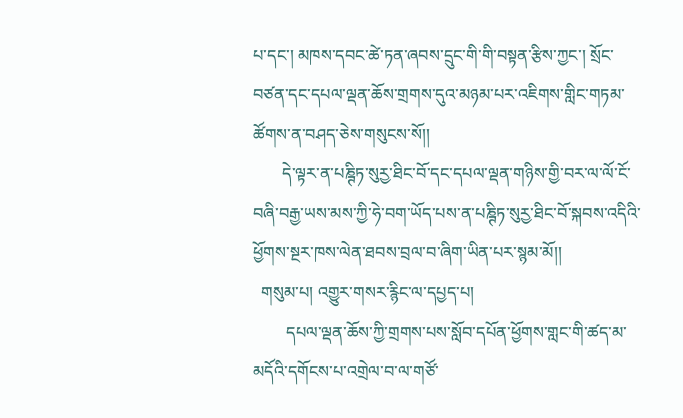པ་དང་། མཁས་དབང་ཚེ་ཏན་ཞབས་དྲུང་གི་གི་བསྟན་རྩིས་ཀྱང་། སྲོང་བཙན་དང་དཔལ་ལྡན་ཆོས་གྲགས་དུའ་མཉམ་པར་འཇིགས་གླིང་གཏམ་ཚོགས་ན་བཤད་ཅེས་གསུངས་སོ།།
       དེ་ལྟར་ན་པཎྚིཏ་སུརྱ་ཐིང་བོ་དང་དཔལ་ལྡན་གཉིས་གྱི་བར་ལ་ལོ་ངོ་བཞི་བརྒྱ་ཡས་མས་ཀྱི་ཧེ་བག་ཡོད་པས་ན་པཎྚིཏ་སུརྱ་ཐིང་བོ་སྐབས་འདིའི་ཕྱོགས་སྔར་ཁས་ལེན་ཐབས་བྲལ་བ་ཞིག་ཡིན་པར་སྙམ་མོ།།
  གསུམ་པ། འགྱུར་གསར་རྙིང་ལ་དཔྱད་པ།
        དཔལ་ལྡན་ཆོས་ཀྱི་གྲགས་པས་སློབ་དཔོན་ཕྱོགས་གླང་གི་ཚད་མ་མདོའི་དགོངས་པ་འགྲེལ་བ་ལ་གཙོ་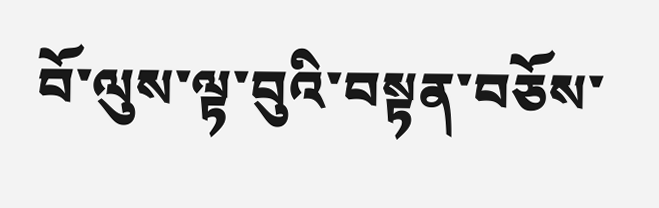བོ་ལུས་ལྟ་བུའི་བསྟན་བཅོས་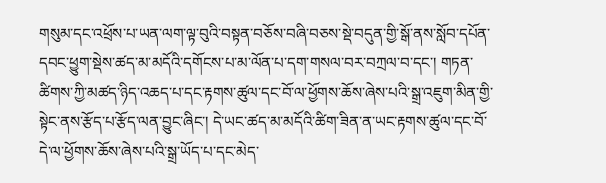གསུམ་དང་འཕྲོས་པ་ཡན་ལག་ལྟ་བུའི་བསྟན་བཅོས་བཞི་བཅས་སྡེ་བདུན་གྱི་སྒོ་ནས་སློབ་དཔོན་དབང་ཕྱུག་སྡེས་ཚད་མ་མདོའི་དགོངས་པ་མ་ལོན་པ་དག་གསལ་བར་བཀྲལ་བ་དང་། གཏན་ཚིགས་ཀྱི་མཚད་ཉིད་འཆད་པ་དང་རྟགས་ཚུལ་དང་བོ་ལ་ཕྱོགས་ཆོས་ཞེས་པའི་སྒྲ་འཇུག་མིན་གྱི་སྟེང་ནས་རྩོད་པ་རྩོད་ལན་བྱུང་ཞིང་། དེ་ཡང་ཚད་མ་མདོའི་ཚིག་ཟིན་ན་ཡང་རྟགས་ཚུལ་དང་བོ་དེ་ལ་ཕྱོགས་ཆོས་ཞེས་པའི་སྒྲ་ཡོད་པ་དང་མེད་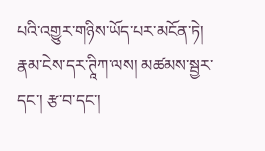པའི་འགྱུར་གཉིས་ཡོད་པར་མངོན་ཏེ། རྣམ་ངེས་དར་ཊཱིཀ་ལས། མཚམས་སྦྱར་དང་། རྩ་བ་དང་།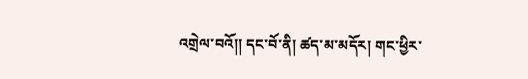འགྲེལ་བའོ།། དང་བོ་ནི། ཚད་མ་མདོར། གང་ཕྱིར་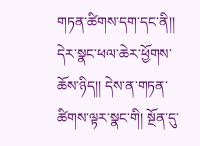གཏན་ཚིགས་དག་དང་ནི།། དེར་སྣང་ཕལ་ཆེར་ཕྱོགས་ཆོས་ཉིད།། དེས་ན་གཏན་ཚིགས་ལྟར་སྣང་གི། སྔོན་དུ་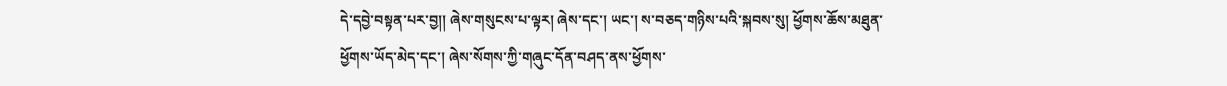དེ་དབྱེ་བསྟན་པར་བྱ།། ཞེས་གསུངས་པ་ལྟར། ཞེས་དང་། ཡང་། ས་བཅད་གཉིས་པའི་སྐབས་སུ། ཕྱོགས་ཆོས་མཐུན་ཕྱོགས་ཡོད་མེད་དང་། ཞེས་སོགས་ཀྱི་གཞུང་དོན་བཤད་ནས་ཕྱོགས་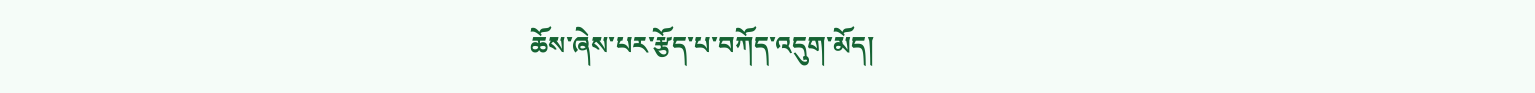ཆོས་ཞེས་པར་རྩོད་པ་བཀོད་འདུག་མོད།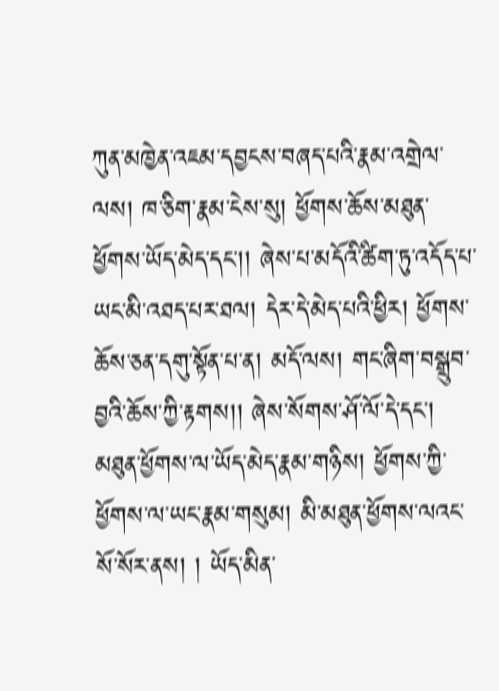ཀུན་མཁྱེན་འཇམ་དབྱངས་བཞད་པའི་རྣམ་འགྲེལ་ལས། ཁ་ཅིག་རྣམ་ངེས་སུ། ཕྱོགས་ཆོས་མཐུན་ཕྱོགས་ཡོད་མེད་དང་།། ཞེས་པ་མདོའི་ཚིག་ཏུ་འདོད་པ་ཡང་མི་འཐད་པར་ཐལ། དེར་དེ་མེད་པའི་ཕྱིར། ཕྱོགས་ཆོས་ཅན་དགུ་སྟོན་པ་ན། མདོ་ལས། གང་ཞིག་བསྒྲུབ་བྱའི་ཆོས་ཀྱི་རྟགས།། ཞེས་སོགས་ཤོ་ལོ་དེ་དང་། མཐུན་ཕྱོགས་ལ་ཡོད་མེད་རྣམ་གཉིས། ཕྱོགས་ཀྱི་ཕྱོགས་ལ་ཡང་རྣམ་གསུམ། མི་མཐུན་ཕྱོགས་ལའང་སོ་སོར་ནས། ། ཡོད་མིན་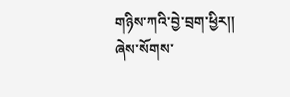གཉིས་ཀའི་བྱེ་བྲག་ཕྱིར།། ཞེས་སོགས་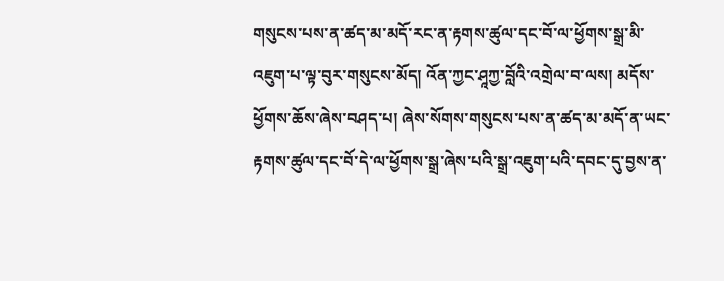གསུངས་པས་ན་ཚད་མ་མདོ་རང་ན་རྟགས་ཚུལ་དང་བོ་ལ་ཕྱོགས་སྒྲ་མི་འཇུག་པ་ལྟ་བུར་གསུངས་མོད། འོན་ཀྱང་ཤཱཀྱ་བློའི་འགྲེལ་བ་ལས། མདོས་ཕྱོགས་ཆོས་ཞེས་བཤད་པ། ཞེས་སོགས་གསུངས་པས་ན་ཚད་མ་མདོ་ན་ཡང་རྟགས་ཚུལ་དང་བོ་དེ་ལ་ཕྱོགས་སྒྲ་ཞེས་པའི་སྒྲ་འཇུག་པའི་དབང་དུ་བྱས་ན་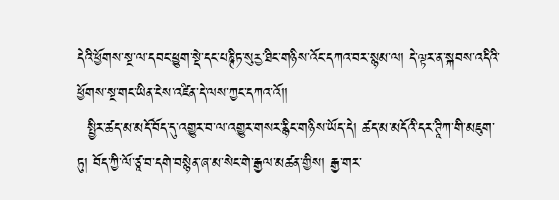དེའི་ཕྱོགས་སྔ་ལ་དབང་ཕྱུག་སྡེ་དང་པཎྚིཏ་སུརྱ་ཐིང་གཉིས་འོང་དཀའ་བར་སྙམ་ལ། དེ་ལྟར་ན་སྐབས་འདིའི་ཕྱོགས་སྔ་གང་ཡིན་ངེས་འཛིན་དེ་ལས་ཀྱང་དཀའ་འོ།།
  སྤྱིར་ཚད་མ་མདོ་བོད་དུ་འགྱུར་བ་ལ་འགྱུར་གསར་རྙིང་གཉིས་ཡོད་དེ། ཚད་མ་མདོའི་དར་ཊཱིཀ་གི་མཇུག་ཏུ། བོད་ཀྱི་ལོ་ཙཱ་བ་དགེ་བསྙེན་ཞ་མ་སེང་གེ་རྒྱལ་མཚན་གྱིས། རྒྱ་གར་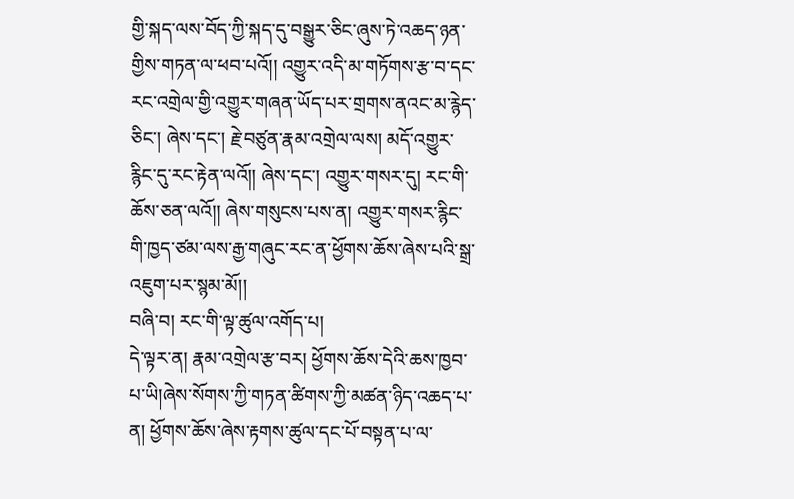གྱི་སྐད་ལས་བོད་ཀྱི་སྐད་དུ་བསྒྱུར་ཅིང་ཞུས་ཏེ་འཆད་ཉན་གྱིས་གཏན་ལ་ཕབ་པའོ།། འགྱུར་འདི་མ་གཏོགས་རྩ་བ་དང་རང་འགྲེལ་གྱི་འགྱུར་གཞན་ཡོད་པར་གྲགས་ནའང་མ་རྙེད་ཅིང་། ཞེས་དང་། རྗེ་བཙུན་རྣམ་འགྲེལ་ལས། མདོ་འགྱུར་རྙིང་དུ་རང་རྟེན་ལའོ།། ཞེས་དང་། འགྱུར་གསར་དུ། རང་གི་ཆོས་ཅན་ལའོ།། ཞེས་གསུངས་པས་ན། འགྱུར་གསར་རྙིང་གི་ཁྱད་ཙམ་ལས་རྒྱ་གཞུང་རང་ན་ཕྱོགས་ཆོས་ཞེས་པའི་སྒྲ་འཇུག་པར་སྙམ་མོ།།
བཞི་བ། རང་གི་ལྟ་ཚུལ་འགོད་པ།
དེ་ལྟར་ན། རྣམ་འགྲེལ་རྩ་བར། ཕྱོགས་ཆོས་དེའི་ཆས་ཁྱབ་པ་ཡི།ཞེས་སོགས་ཀྱི་གཏན་ཚིགས་ཀྱི་མཚན་ཉིད་འཆད་པ་ན། ཕྱོགས་ཆོས་ཞེས་རྟགས་ཚུལ་དང་པོ་བསྟན་པ་ལ་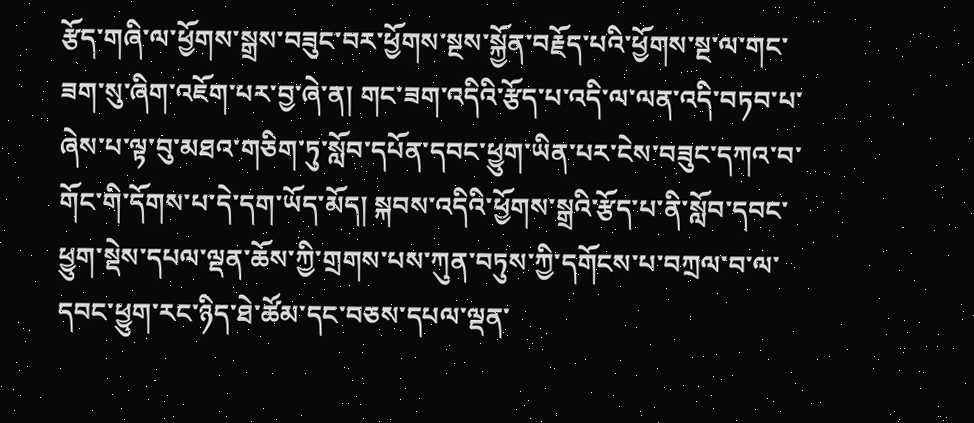རྩོད་གཞི་ལ་ཕྱོགས་སྒྲས་བཟུང་བར་ཕྱོགས་སྔས་སྐྱོན་བརྗོད་པའི་ཕྱོགས་སྔ་ལ་གང་ཟག་སུ་ཞིག་འཇོག་པར་བྱ་ཞེ་ན། གང་ཟག་འདིའི་རྩོད་པ་འདི་ལ་ལན་འདི་བཏབ་པ་ཞེས་པ་ལྟ་བུ་མཐའ་གཅིག་ཏུ་སློབ་དཔོན་དབང་ཕྱུག་ཡིན་པར་ངེས་བཟུང་དཀའ་བ་གོང་གི་དོགས་པ་དེ་དག་ཡོད་མོད། སྐབས་འདིའི་ཕྱོགས་སྒྲའི་རྩོད་པ་ནི་སློབ་དབང་ཕྱུག་སྡེས་དཔལ་ལྡན་ཆོས་ཀྱི་གྲགས་པས་ཀུན་བཏུས་ཀྱི་དགོངས་པ་བཀྲལ་བ་ལ་དབང་ཕྱུག་རང་ཉིད་ཐེ་ཚོམ་དང་བཅས་དཔལ་ལྡན་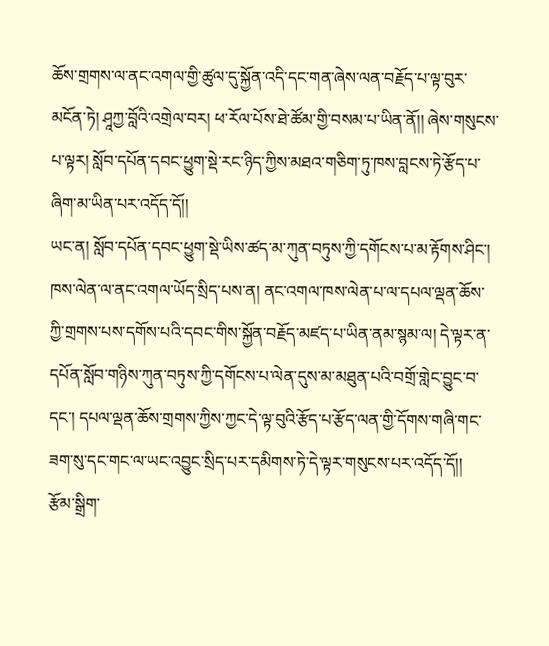ཆོས་གྲགས་ལ་ནང་འགལ་གྱི་ཚུལ་དུ་སྐྱོན་འདི་དང་གན་ཞེས་ལན་བརྗོད་པ་ལྟ་བུར་མངོན་ཏེ། ཤཱཀྱ་བློའི་འགྲེལ་བར། ཕ་རོལ་པོས་ཐེ་ཚོམ་གྱི་བསམ་པ་ཡིན་ནོ།། ཞེས་གསུངས་པ་ལྟར། སློབ་དཔོན་དབང་ཕྱུག་སྡེ་རང་ཉིད་ཀྱིས་མཐའ་གཅིག་ཏུ་ཁས་བླངས་ཏེ་རྩོད་པ་ཞིག་མ་ཡིན་པར་འདོད་དོ།།
ཡང་ན། སློབ་དཔོན་དབང་ཕྱུག་སྡེ་ཡིས་ཚད་མ་ཀུན་བཏུས་ཀྱི་དགོངས་པ་མ་རྟོགས་ཤིང་། ཁས་ལེན་ལ་ནང་འགལ་ཡོད་སྲིད་པས་ན། ནང་འགལ་ཁས་ལེན་པ་ལ་དཔལ་ལྡན་ཆོས་ཀྱི་གྲགས་པས་དགོས་པའི་དབང་གིས་སྐྱོན་བརྗོད་མཛད་པ་ཡིན་ནམ་སྙམ་ལ། དེ་ལྟར་ན་དཔོན་སློབ་གཉིས་ཀུན་བཏུས་ཀྱི་དགོངས་པ་ལེན་དུས་མ་མཐུན་པའི་བགྲོ་གླེང་བྱུང་བ་དང་། དཔལ་ལྡན་ཆོས་གྲགས་ཀྱིས་ཀྱང་དེ་ལྟ་བུའི་རྩོད་པ་རྩོད་ལན་གྱི་དོགས་གཞི་གང་ཟག་སུ་དང་གང་ལ་ཡང་འབྱུང་སྲིད་པར་དམིགས་ཏེ་དེ་ལྟར་གསུངས་པར་འདོད་དོ།།
རྩོམ་སྒྲིག་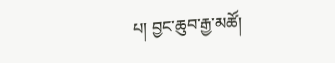པ། བྱང་ཆུབ་རྒྱ་མཚོ།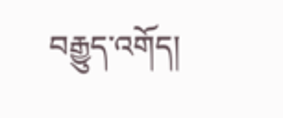བརྒྱུད་འགོད།